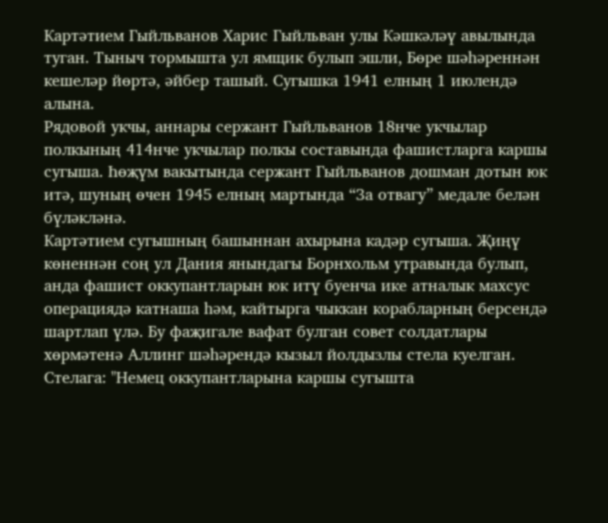Картәтием Гыйльванов Харис Гыйльван улы Кәшкәләү авылында туган. Тыныч тормышта ул ямщик булып эшли, Бөре шәһәреннән кешеләр йөртә, әйбер ташый. Сугышка 1941 елның 1 июлендә алына.
Рядовой укчы, аннары сержант Гыйльванов 18нче укчылар полкының 414нче укчылар полкы составында фашистларга каршы сугыша. Һөҗүм вакытында сержант Гыйльванов дошман дотын юк итә, шуның өчен 1945 елның мартында “За отвагу” медале белән бүләкләнә.
Картәтием сугышның башыннан ахырына кадәр сугыша. Җиңү көненнән соң ул Дания янындагы Борнхольм утравында булып, анда фашист оккупантларын юк итү буенча ике атналык махсус операциядә катнаша һәм, кайтырга чыккан корабларның берсендә шартлап үлә. Бу фаҗигале вафат булган совет солдатлары хөрмәтенә Аллинг шәһәрендә кызыл йолдызлы стела куелган. Стелага: "Немец оккупантларына каршы сугышта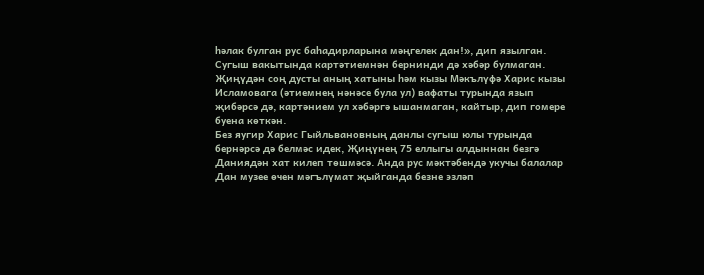һәлак булган рус баһадирларына мәңгелек дан!», дип язылган.
Сугыш вакытында картәтиемнән бернинди дә хәбәр булмаган. Җиңүдән соң дусты аның хатыны һәм кызы Мәкълүфә Харис кызы Исламовага (әтиемнең нәнәсе була ул) вафаты турында язып җибәрсә дә, картәнием ул хәбәргә ышанмаган, кайтыр, дип гомере буена көткән.
Без яугир Харис Гыйльвановның данлы сугыш юлы турында бернәрсә дә белмәс идек, Җиңүнең 75 еллыгы алдыннан безгә Даниядән хат килеп төшмәсә. Анда рус мәктәбендә укучы балалар Дан музее өчен мәгълүмат җыйганда безне эзләп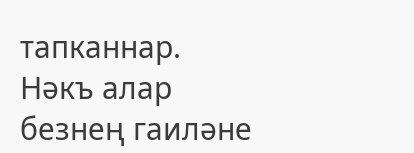тапканнар. Нәкъ алар безнең гаиләне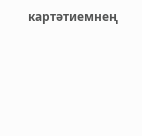картәтиемнең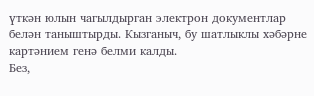үткән юлын чагылдырган электрон документлар белән таныштырды. Кызганыч, бу шатлыклы хәбәрне картәнием генә белми калды.
Без,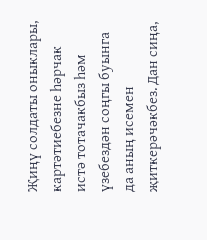Җиңү солдаты оныклары, картәтиебезне һәрчак истә тотачакбыз һәм үзебездән соңгы буынга да аның исемен җиткерәчәкбез. Дан сиңа,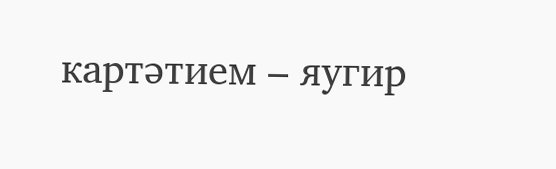картәтием – яугир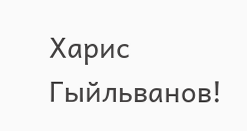Харис Гыйльванов!